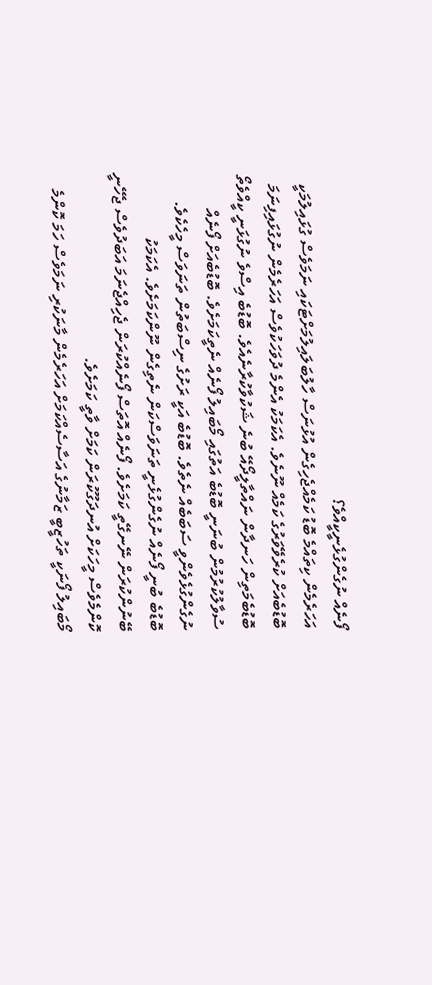ފޯނެއް ނުގެންގުޅެނީކީއްވެ؟
އަހަރެމެން ކިތައްމެ ބޮޑު ކަމެއްޖެހިގެން އުޅުނަސް ހާލުބަލައިލުމަށްޓަކައި ނަމަވެސް ގުޅައިލުމަކީ ބޮޑުބެއަށް ކުރެވޭވަރުގެ ކަމެއް ނޫނެވެ. އެކަމަކު އެންމެ ދުވަހަކުވެސް އަހަރެމެން ނުގުޅައިފިނަމަ ބޮޑުބެމަތިން ހަނދާން ނައްތާލީދޯއޭ ބުނެ ޝަކުވާކުރާނެއެވެ. ބޮޑުބެ އިސްވެ ނުގުޅަނީ ކީއްވެތޯ ސުވާލުކުރުމުން ބުނަނީ ބޮޑުބެ އަތުގައި މޯބައިލު ފޯނެއް ނެތީކަމަށެވެ. ބޮޑުބެއަށް ފޯނެއް ނުގެންގުޅެވެންވީ ސަބަބެއް ނެތެވެ. ބޮޑުބެ އަކީ ރަށުގެ ނިސްބަތުން ތަނަވަސް މީހެކެވެ. ބޮޑުބެ ބުނީ ފޯނެއް ނުގެންގުޅެނީ ތަނަވަސްކަން ނެތިގެން ނޫންކަމަށެވެ. އެކަމަކު ބޭނުންކުރަން ނޭނގޭތީ ކަމަށެވެ. ފޯނެއް އޮތަސް ފޯނެއްކުރަން ޖެހިއްޖެނަމަ އަބަދުވެސް ޖެހޭނީ ކޮންމެވެސް މީހަކަށް އުނދަގޫކުރަން ކަމަށް ވާތީ ކަމަށެވެ.
މޯބައިލު ފޯނަކީ ތަހުޒީބީ ޒަމާނުގެ އަސާސެއްކަމަށް އަހަރެމެން މާނަކުރި ނަމަވެސް ހަމަ ކޮންމެ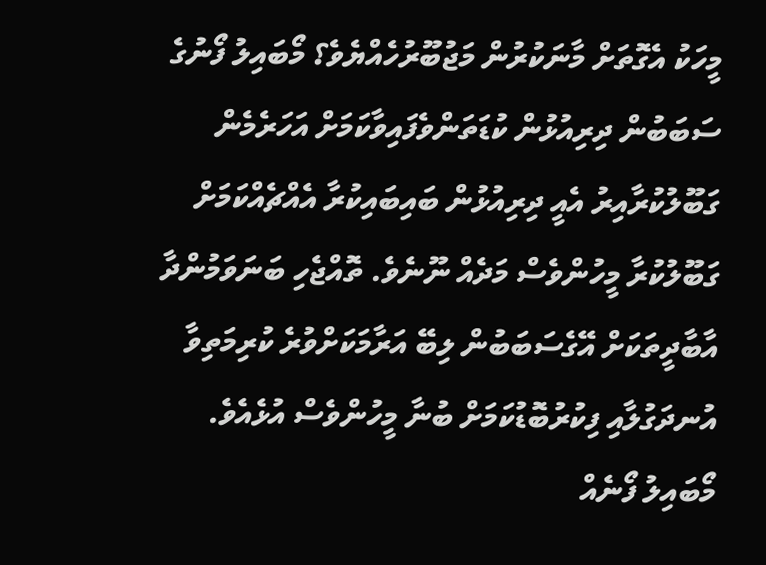މީހަކު އެގޮތަށް މާނަކުރުން މަޖުބޫރުހެއްޔެވެ؟ މޯބައިލު ފޯނުގެ ސަބަބުން ދިރިއުޅުން ކުޑަތަންވެފައިވާކަމަށް އަހަރެމެން ގަބޫލުކުރާއިރު އެއީ ދިރިއުޅުން ބައިބައިކުރާ އެއްޗެއްކަމަށް ގަބޫލުކުރާ މީހުންވެސް މަދެއް ނޫނެވެ. ތޮއްޖެހި ބަނަވަމުންދާ އާބާދީތަކަށް އޭގެސަބަބުން ލިބޭ އަރާމަކަށްވުރެ ކުރިމަތިވާ އުނދަގުލާއި ފިކުރުބޮޑުކަމަށް ބުނާ މީހުންވެސް އުޅެއެވެ.
މޯބައިލު ފޯނެއް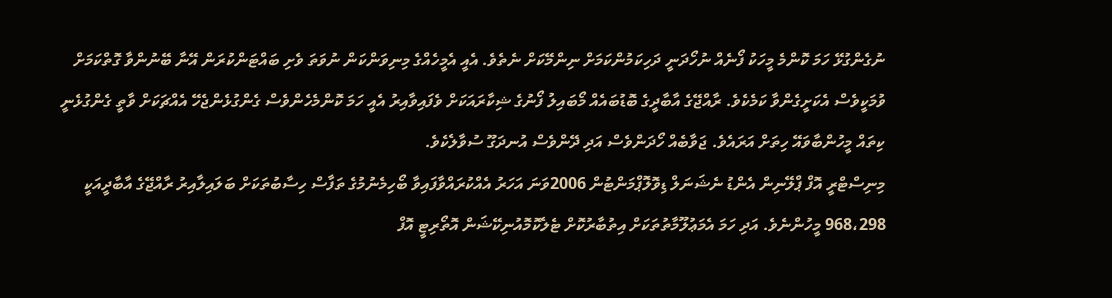ނުގެންގުޅޭ ހަމަ ކޮންމެ މީހަކު ފޯނެއް ނުހޯދަނީ ދަހިކަމުންކަމަށް ނިންމޭކަށް ނެތެވެ. އެއީ އެމީހެއްގެ މިނިވަންކަން ނުވަތަ ވެށި ބައްޓަންކުރަން އޭނާ ބޭނުންވާ ގޮތްކަމަށް ވުމަކީވެސް އެކަށީގެންވާ ކަމެކެވެ. ރާއްޖޭގެ އާބާދީގެ ބޮޑުބައެއް މޯބައިލު ފޯނުގެ ޝިކާރައަކަށް ވެފައިވާއިރު އެއީ ހަމަ ކޮންމެހެންވެސް ގެންގުޅެންޖެހޭ އެއްޗަކަށް ވާތީ ގެންގުޅެނީ ކިތައް މީހުންބާވައޭ ހިތަށް އަރައެވެ. ޖަވާބެއް ހޯދަންވެސް އަދި ދޭންވެސް އުނދަގޫ ސުވާލެކެވެ.
މިނިސްޓްރީ އޮފް ޕްލޭނިން އެންޑު ނެޝަނަލް ޑިވޮލޮޕްމަންޓުން 2006ވަނަ އަހަރު އެއްކުރައްވާފައިވާ ބޯހިމެނުމުގެ ތަފާސް ހިސާބުތަކަށް ބަލައިލާއިރު ރާއްޖޭގެ އާބާދީއަކީ 968،298 މީހުންނެވެ. އަދި ހަމަ އެމަޢުލޫމާތުތަކަށް އިތުބާރުކޮށް ޓެލެކޮމޮއުނިކޭޝަން އޮތޯރިޓީ އޮފް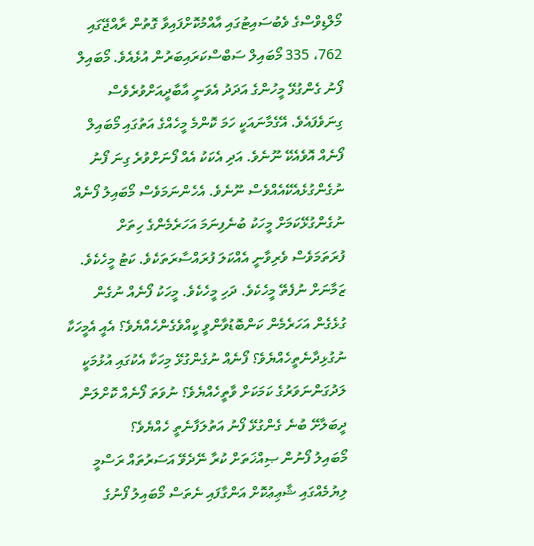މޯލްޑިވްސްގެ ވެބުސައިޓުގައި އާއްމުކޮށްފައިވާ ގޮތުން ރާއްޖޭގައި 762، 335 މޯބައިލް ސަބްސްކަރައިބަރުން އުޅެއެވެ. މޯބައިލް ފޯނު ގެންގުޅޭ މީހުންގެ އަދަދު އެވަނީ އާބާދީއަށްވުރެވެސް ގިނަވެފައެވެ. އޭގެމާނައަކީ ހަމަ ކޮންމެ މީހެއްގެ އަތުގައި މޯބައިލް ފޯނެއް އޮވެއެކޭ ނޫނެވެ. އަދި އެކަކު އެއް ފޯނަށްވުރެ ގިނަ ފޯނު ނުގެންގުޅެއެކޭއެއްވެސް ނޫނެވެ. އެހެންނަމަވެސް މޯބައިލު ފޯނެއް ނުގެންގުޅޭކަމަށް މީހަކު ބުނެފިނަމަ އަހަރެމެންގެ ހިތަށް ފުރަތަމަވެސް ވެރިވާނީ އެއްކަލަ ފުރައްސާރަތަކެވެ. ކަޓު މީހެކެވެ. ޒަމާނަށް ނުފެތޭ މީހެކެވެ. ދަހި މީހެކެވެ. މީހަކު ފޯނެއް ނުގެން ގުޅެގެން އަހަރެމެން ކަންބޮޑުވާންވީ ކީއްވެގެންހެއްޔެވެ؟ އެއީ އެމީހަކާ ނުގުޅިދާނެތީހެއްޔެވެ؟ ފޯނެއް ނުގެންގުޅޭ މިހަކާ އެކުގައި އުޅުމަކީ ލަދުގަންނަވަރުގެ ކަމަކަށް ވާތީހެއްޔެވެ؟ ނުވަތަ ފޯނެއް ކޮށްލަން ދީބަލާށޭ ބުނެ ގެންގުޅޭ ފޯނު އަތުލަފާނެތީ ހެއްޔެވެ؟
މޯބައިލު ފޯނުން ޞިއްޚަތަށް ކުރާ ނޭދެވޭ އަސަރުތައް ރަސްމީ ލިޔުމެއްގައި ޝާޢިޢުކޮށް އަންގާފައި ނެތަސް މޯބައިލު ފޯނުގެ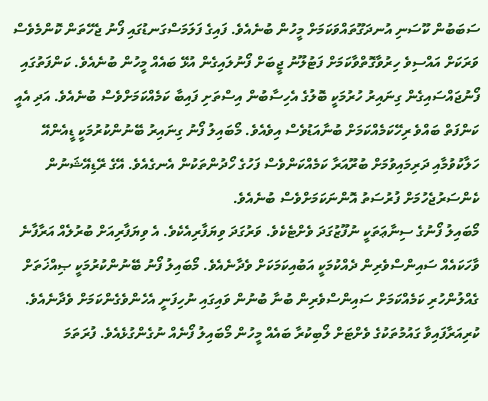ސަބަބުން ކޫސަނި އުނދަގޫތައްވަކަމަށް މީހުން ބުނެއެވެ. ފައިގެ ފަލަމަސްގަނޑުގައި ފޯނު ޖެހޭތަން ކޮންމެވެސް ވަރަކަށް އައްސިވެ ހިރުވާގޮތްވާކަމަށް ފަޓުލޫނު ޖީބަށް ފޯނުލައިގެން އުޅޭ ބައެއް މީހުން ބުނެއެވެ. ކަންފަތުގައި ފޯނުޖައްސައިގެން ގިނައިރު ހުރުމަކީ ބޮލުގެ އެހިސާބުން އިސްތަށި ފައިބާ ކަމެއްކަމަށްވެސް ބުނެއެވެ. އަދި އެއީ ކަންފަތް ބައްވެ ރިހޭކަމެއްކަމަށް ބުނާއަޑުވެސް އިވެއެވެ. މޯބައިލު ފޯނު ގިނައިރު ބޭނުންކުރުމަކީ ޑީއެންއޭ ހަލާކުވުމާއި ދަރިމައިވުމަށް ބުރޫއަރާ ކަމެއްކަންވެސް ފަހުގެ ހޯދުންތަކުން އެނގެއެވެ. އޭގެ ރޭޑިއޭޝަނުން ކެންސަރުޖެހުމަށް ފުރުސަތު އޮންނަކަމަށްވެސް ބުނެއެވެ.
މޯބައިލު ފޯނުގެ ސިނާޢަތަކީ ނުފޫޒުގަދަ ވެށްޓެކެވެ. ވަރުގަދަ ވިޔަފާރިއެކެވެ. އެ ވިޔަފާރިއަށް ބުރުލެއް އަރާފާނެ ވާހަކައެއް ސައިންސްވެރިން ދެއްކުމަކީ އަބުއިކަމަކަށް ވެދާނެއެވެ. މޯބައިލު ފޯނު ބޭނުންކުރުމަކީ ޞިއްޚަތަށް ގެއްލުންހުރި ކަމެއްކަމަށް ސައިންސްވެރިން ބުނާ ބުނުން ވައިގައި ނުހިފަނީ އެހެންވެގެންކަމަށް ވެދާނެއެވެ.
ކުރިއަރާފައިވާ ގައުމުތަކުގެ ވެށްޓަށް ލޯބިކުރާ ބައެއް މީހުން މޯބައިލު ފޯނެއް ނުގެންގުޅެއެވެ. ފުރަތަމަ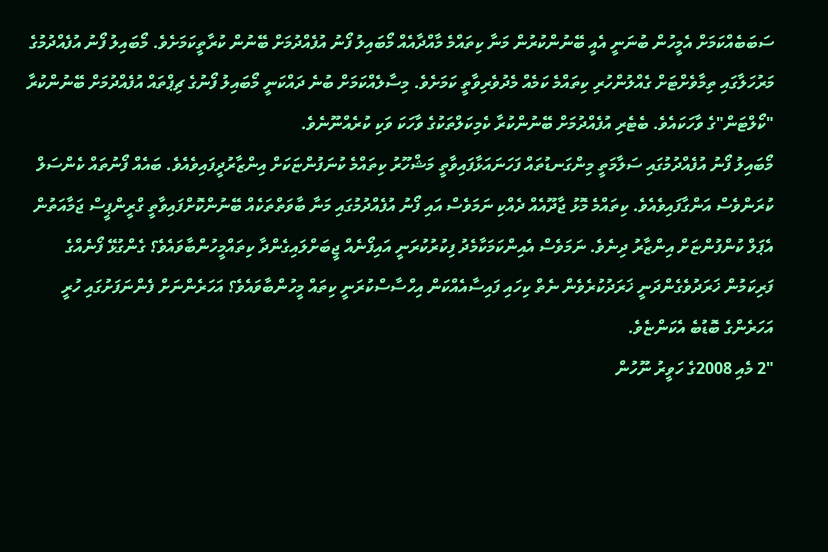ސަބަބެއްކަމަށް އެމީހުން ބުނަނީ އެއީ ބޭނުންކުރުން މަނާ ކިތައްމެ މާއްދާއެއް މޯބައިލު ފޯނު އުފެއްދުމަށް ބޭނުން ކުރާތީކަމަށެވެ. މޯބައިލު ފޯނު އުފެއްދުމުގެ މަރުހަލާގައި ތިމާވެށްޓަށް ގެއްލުންހުރި ކިތައްމެ ކަމެއް މެދުވެރިވާތީ ކަމަށެވެ. މިސާލެއްކަމަށް ބުނެ ދައްކަނީ މޯބައިލު ފޯނުގެ ޗިޕްތައް އުފެއްދުމަށް ބޭނުންކުރާ "ކޯލްޓަން"ގެ ވާހަކައެވެ. ބެޓެރި އުފެއްދުމަށް ބޭނުންކުރާ ކެމިކަލްތަކުގެ ވާހަކަ ވަކި ކުރެއްނޫނެވެ.
މޯބައިލު ފޯނު އުފެއްދުމުގައި ސަލާމަތީ މިންގަނޑުތައް ފަހަނައަޅާފައިވާތީ މަޝްހޫރު ކިތައްމެ ކުނަފުންޏަކަށް އިންޒާރުދީފައިވެއެވެ. ބައެއް ފޯނުތައް ކެންސަލް ކުރަންވެސް އަންގާފައިވެއެވެ. ކިތައްމެ މޮޅު ޖާދޫއެއް ދެއްކި ނަމަވެސް އައި ފޯނު އުފެއްދުމުގައި މަނާ ބާވަތްތަކެއް ބޭނުންކޮށްފައިވާތީ ގްރީންޕީސް ޖަމާއަތުން އެޕަލް ކުންފުންޏަށް އިންޒާރު ދިނެވެ. ނަމަވެސް އެއިންކަމަކާމެދު ފިކުރުކުރަނީ އައިފޯނެއް ޖީބަށްލައިގެންދާ ކިތައްމީހުންބާވައެވެ؟ ގެންގުޅޭ ފޯނެއްގެ ފަރިކަމުން ޚަރަދުވެގެންދަނީ ޚަރަދުކުރެވެން ނެތް ކިހައި ފައިސާއެއްކަން އިހްސާސްކުރަނީ ކިތައް މީހުންބާވައެވެ؟ އަހަރެންނަށް ފެންނަފަށުގައި ހުރީ އަހަރެންގެ ބޮޑުބެ އެކަންޏެވެ.
"2 މެއި 2008ގެ ހަވީރު ނޫހުން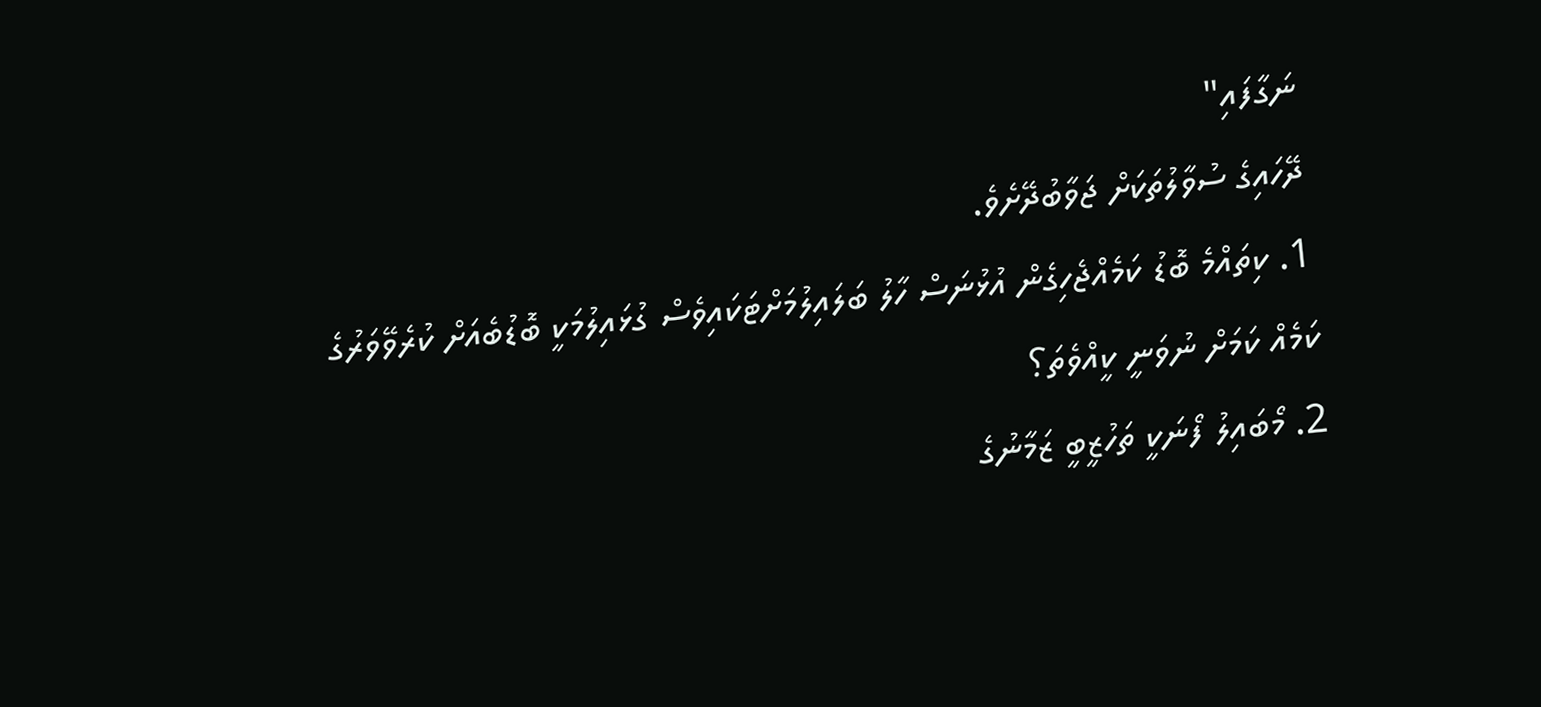ނަގާފައި"
ދޭހައިގެ ސުވާލުތަކަށް ޖަވާބުދޭށެވެ.
1. ކިތައްމެ ބޮޑު ކަމެއްޖެހިގެން އުޅުނަސް ހާލު ބަލައިލުމަށްޓަކައިވެސް ގުޅައިލުމަކީ ބޮޑުބެއަށް ކުރެވޭވަރުގެ ކަމެއް ކަމަށް ނުވަނީ ކީއްވެތަ؟
2. މޯބައިލު ފޯނަކީ ތަހުޒީބީ ޒަމާނުގެ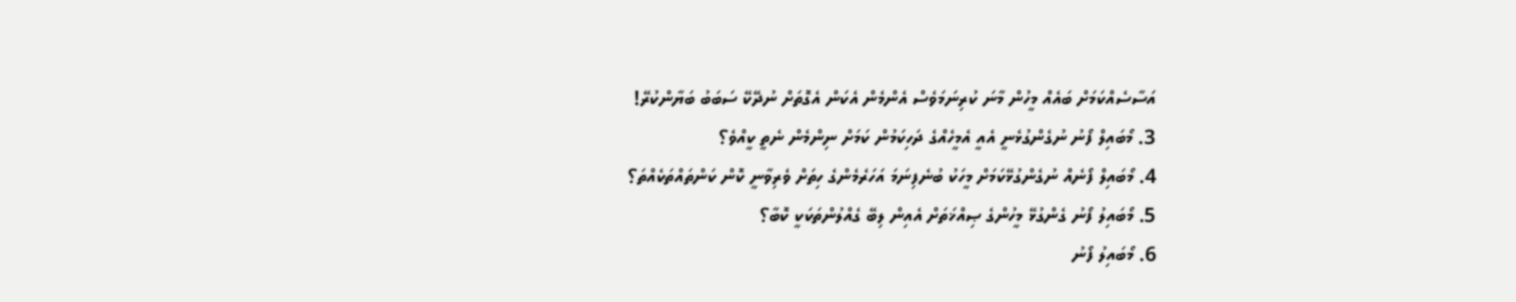އަސާސެއްކަމަށް ބައެއް މީހުން މާނަ ކުރިނަމަވެސް އެންމެން އެކަން އެގޮތަށް ނުދޭކޭ ސަބަބު ބަޔާންކުރޭ!
3. މޯބައިލް ފޯނު ނުގެންގުޅެނީ އެއީ އެމީހެއްގެ ދަހިކަމުން ކަމަށް ނިންމެން ނެތީ ކީއްވެ؟
4. މޯބައިލް ފޯނެއް ނުގެންގުޅޭކަމަށް މީހަކު ބުނެފިނަމަ އަހަރެމެންގެ ހިތަށް ވެރިވާނީ ކޮން ކަންތައްތަކެއްތަ؟
5. މޯބައިލު ފޯނު ގެންގުޅޭ މީހުންގެ ޞިއްޚަތަށް އެއިން ލިބޭ ގެއްލުންތަކަކީ ކޮބާ؟
6. މޯބައިލު ފޯނު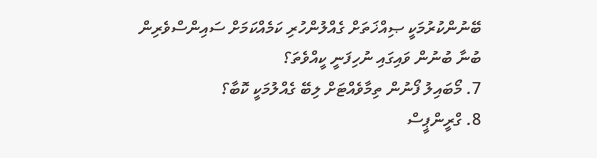ބޭނުންކުރުމަކީ ޞިއްޚަތަށް ގެއްލުންހުރި ކަމެއްކަމަށް ސައިންސްވެރިން ބުނާ ބުނުން ވައިގައި ނުހިފަނީ ކީއްވެތަ؟
7. މޯބައިލު ފޯނުން ތިމާވެއްޓަށް ލިބޭ ގެއްލުމަކީ ކޮބާ؟
8. ގްރީންޕީސް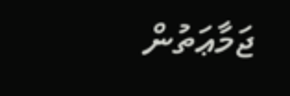ޖަމާޢަތުން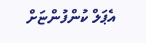އެޕަލް ކުންފުންޏަށް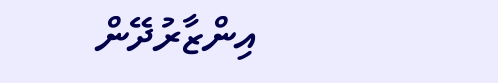އިންޒާރުދޭން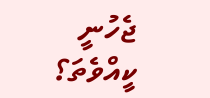ޖެހުނީ ކީއްވެތަ؟